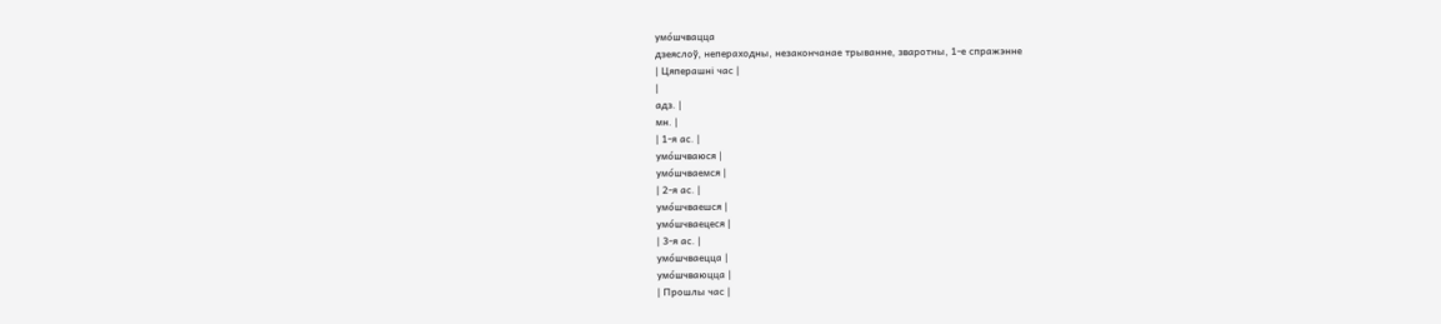умо́шчвацца
дзеяслоў, непераходны, незакончанае трыванне, зваротны, 1-е спражэнне
| Цяперашні час |
|
адз. |
мн. |
| 1-я ас. |
умо́шчваюся |
умо́шчваемся |
| 2-я ас. |
умо́шчваешся |
умо́шчваецеся |
| 3-я ас. |
умо́шчваецца |
умо́шчваюцца |
| Прошлы час |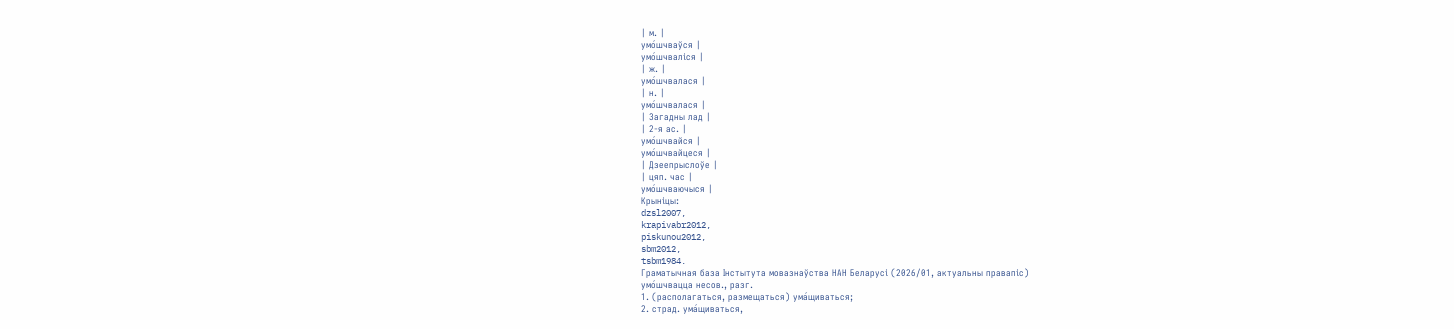| м. |
умо́шчваўся |
умо́шчваліся |
| ж. |
умо́шчвалася |
| н. |
умо́шчвалася |
| Загадны лад |
| 2-я ас. |
умо́шчвайся |
умо́шчвайцеся |
| Дзеепрыслоўе |
| цяп. час |
умо́шчваючыся |
Крыніцы:
dzsl2007,
krapivabr2012,
piskunou2012,
sbm2012,
tsbm1984.
Граматычная база Інстытута мовазнаўства НАН Беларусі (2026/01, актуальны правапіс)
умо́шчвацца несов., разг.
1. (располагаться, размещаться) ума́щиваться;
2. страд. ума́щиваться,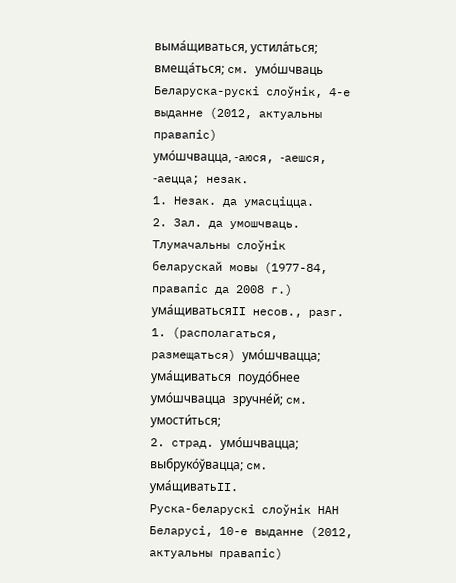выма́щиваться, устила́ться; вмеща́ться; см. умо́шчваць
Беларуска-рускі слоўнік, 4-е выданне (2012, актуальны правапіс)
умо́шчвацца, ‑аюся, ‑аешся, ‑аецца; незак.
1. Незак. да умасціцца.
2. Зал. да умошчваць.
Тлумачальны слоўнік беларускай мовы (1977-84, правапіс да 2008 г.)
ума́щиватьсяII несов., разг.
1. (располагаться, размещаться) умо́шчвацца;
ума́щиваться поудо́бнее умо́шчвацца зручне́й; см. умости́ться;
2. страд. умо́шчвацца; выбруко́ўвацца; см. ума́щиватьII.
Руска-беларускі слоўнік НАН Беларусі, 10-е выданне (2012, актуальны правапіс)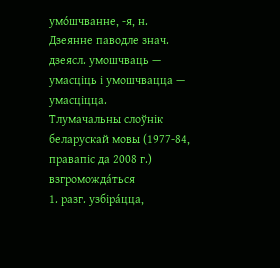умо́шчванне, ‑я, н.
Дзеянне паводле знач. дзеясл. умошчваць — умасціць і умошчвацца — умасціцца.
Тлумачальны слоўнік беларускай мовы (1977-84, правапіс да 2008 г.)
взгроможда́ться
1. разг. узбіра́цца,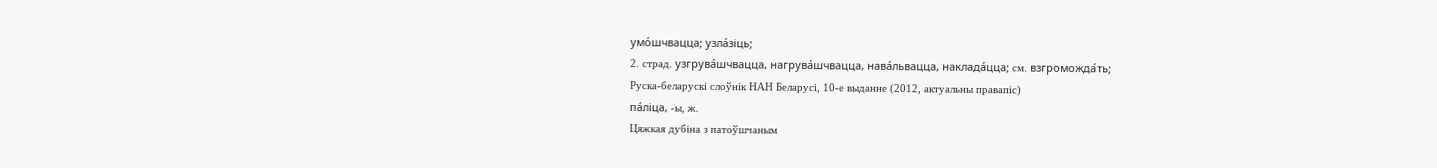умо́шчвацца; узла́зіць;
2. страд. узгрува́шчвацца, нагрува́шчвацца, нава́львацца, наклада́цца; см. взгроможда́ть;
Руска-беларускі слоўнік НАН Беларусі, 10-е выданне (2012, актуальны правапіс)
па́ліца, ‑ы, ж.
Цяжкая дубіна з патоўшчаным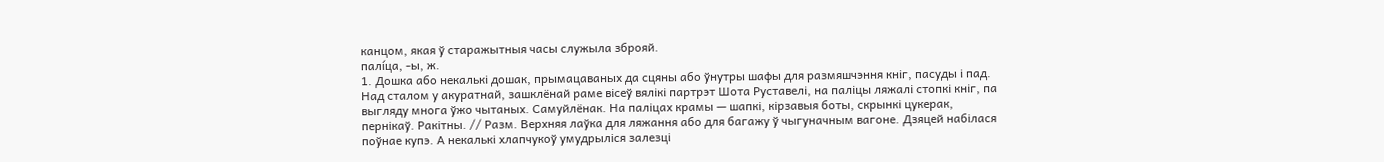канцом, якая ў старажытныя часы служыла зброяй.
палі́ца, ‑ы, ж.
1. Дошка або некалькі дошак, прымацаваных да сцяны або ўнутры шафы для размяшчэння кніг, пасуды і пад. Над сталом у акуратнай, зашклёнай раме вісеў вялікі партрэт Шота Руставелі, на паліцы ляжалі стопкі кніг, па выгляду многа ўжо чытаных. Самуйлёнак. На паліцах крамы — шапкі, кірзавыя боты, скрынкі цукерак, пернікаў. Ракітны. // Разм. Верхняя лаўка для ляжання або для багажу ў чыгуначным вагоне. Дзяцей набілася поўнае купэ. А некалькі хлапчукоў умудрыліся залезці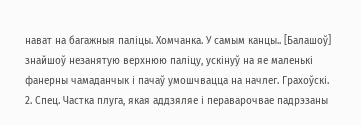нават на багажныя паліцы. Хомчанка. У самым канцы.. [Балашоў] знайшоў незанятую верхнюю паліцу, ускінуў на яе маленькі фанерны чамаданчык і пачаў умошчвацца на начлег. Грахоўскі.
2. Спец. Частка плуга, якая аддзяляе і пераварочвае падрэзаны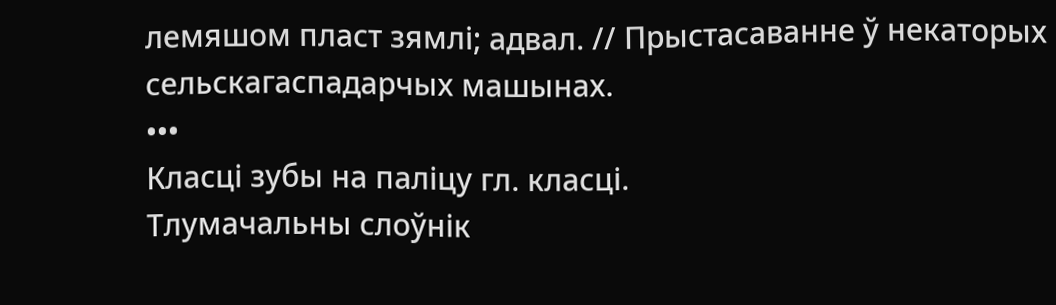лемяшом пласт зямлі; адвал. // Прыстасаванне ў некаторых сельскагаспадарчых машынах.
•••
Класці зубы на паліцу гл. класці.
Тлумачальны слоўнік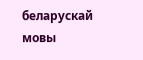беларускай мовы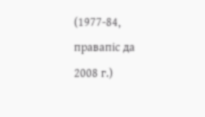(1977-84, правапіс да 2008 г.)